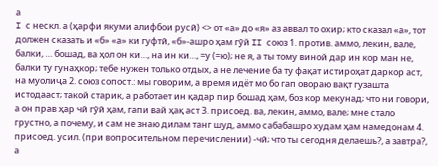а
I с нескл. а (ҳарфи якуми алифбои русӣ) <> от «а» до «я» аз аввал то охир; кто сказал «а», тот должен сказать и «б» «а» ки гуфтӣ, «б»-ашро ҳам гӯй II союз 1. против. аммо, лекин, вале, балки, … бошад, ва ҳол он ки…, на ин ки…, =у (=ю); не я, а ты тому виной дар ин кор ман не, балки ту гунаҳкор; тебе нужен только отдых, а не лечение ба ту фақат истироҳат даркор аст, на муолиҷа 2. союз сопост.: мы говорим, а время идёт мо бо гап овораю вақт гузашта истодааст; такой старик, а работает ин қадар пир бошад ҳам, боз кор мекунад; что ни говори, а он прав ҳар чӣ гӯӣ ҳам, гапи вай ҳақ аст 3. присоед. ва, лекин, аммо, вале; мне стало грустно, а почему, и сам не знаю дилам танг шуд, аммо сабабашро худам ҳам намедонам 4. присоед. усил. (при вопросительном перечислении) -чӣ; что ты сегодня делаешь?, а завтра?, а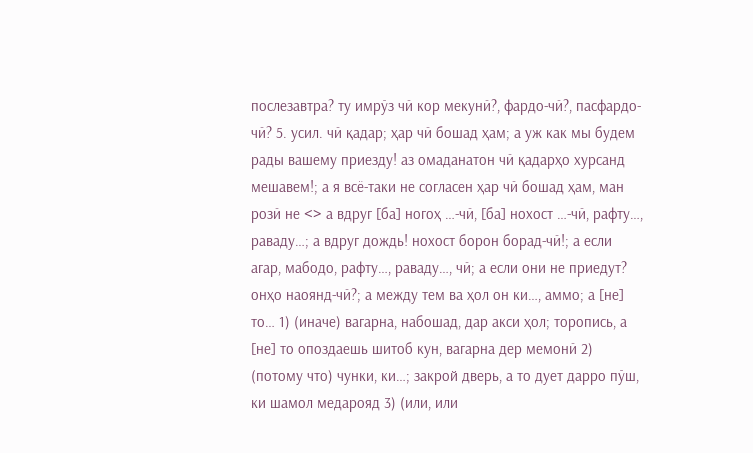послезавтра? ту имрӯз чӣ кор мекунӣ?, фардо-чӣ?, пасфардо-чӣ? 5. усил. чӣ қадар; ҳар чӣ бошад ҳам; а уж как мы будем рады вашему приезду! аз омаданатон чӣ қадарҳо хурсанд мешавем!; а я всё-таки не согласен ҳар чӣ бошад ҳам, ман розӣ не <> а вдруг [ба] ногоҳ …-чӣ, [ба] нохост …-чӣ, рафту…, раваду…; а вдруг дождь! нохост борон борад-чӣ!; а если агар, мабодо, рафту…, раваду…, чӣ; а если они не приедут? онҳо наоянд-чӣ?; а между тем ва ҳол он ки…, аммо; а [не] то… 1) (иначе) вагарна, набошад, дар акси ҳол; торопись, а [не] то опоздаешь шитоб кун, вагарна дер мемонӣ 2) (потому что) чунки, ки…; закрой дверь, а то дует дарро пӯш, ки шамол медарояд 3) (или, или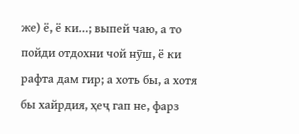же) ё, ё ки…; выпей чаю, а то пойди отдохни чой нӯш, ё ки рафта дам гир; а хоть бы, а хотя бы хайрдия, ҳеҷ гап не, фарз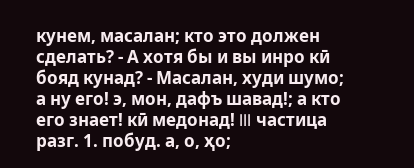кунем, масалан; кто это должен сделать? - А хотя бы и вы инро кӣ бояд кунад? - Масалан, худи шумо; а ну его! э, мон, дафъ шавад!; а кто его знает! кӣ медонад! III частица разг. 1. побуд. а, о, ҳо;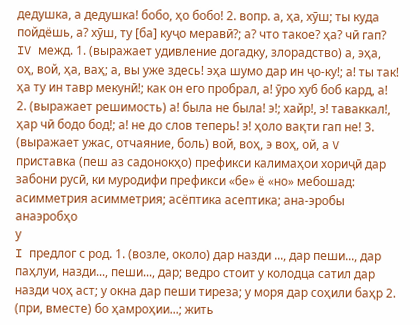дедушка, а дедушка! бобо, ҳо бобо! 2. вопр. а, ҳа, хӯш; ты куда пойдёшь, а? хӯш, ту [ба] куҷо меравӣ?; а? что такое? ҳа? чӣ гап? IV межд. 1. (выражает удивление догадку, злорадство) а, эҳа, оҳ, вой, ҳа, ваҳ; а, вы уже здесь! эҳа шумо дар ин ҷо-ку!; а! ты так! ҳа ту ин тавр мекунӣ!; как он его пробрал, а! ӯро хуб боб кард, а! 2. (выражает решимость) а! была не была! э!; хайр!, э! таваккал!, ҳар чӣ бодо бод!; а! не до слов теперь! э! ҳоло вақти гап не! 3. (выражает ужас, отчаяние, боль) вой, воҳ, э воҳ, ой, а V приставка (пеш аз садонокҳо) префикси калимаҳои хориҷӣ дар забони русӣ, ки муродифи префикси «бе» ё «но» мебошад: асимметрия асимметрия; асёптика асептика; ана-эробы анаэробҳо
у
I предлог с род. 1. (возле, около) дар назди ..., дар пеши..., дар паҳлуи, назди..., пеши..., дар; ведро стоит у колодца сатил дар назди чоҳ аст; у окна дар пеши тиреза; у моря дар соҳили баҳр 2. (при, вместе) бо ҳамроҳии...; жить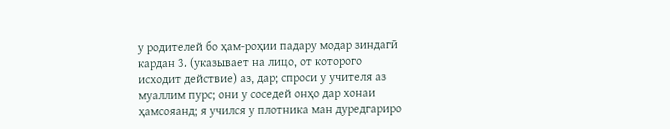у родителей бо ҳам-роҳии падару модар зиндагӣ кардан 3. (указывает на лицо, от которого исходит действие) аз, дар; спроси у учителя аз муаллим пурс; они у соседей онҳо дар хонаи ҳамсояанд; я учился у плотника ман дуредгариро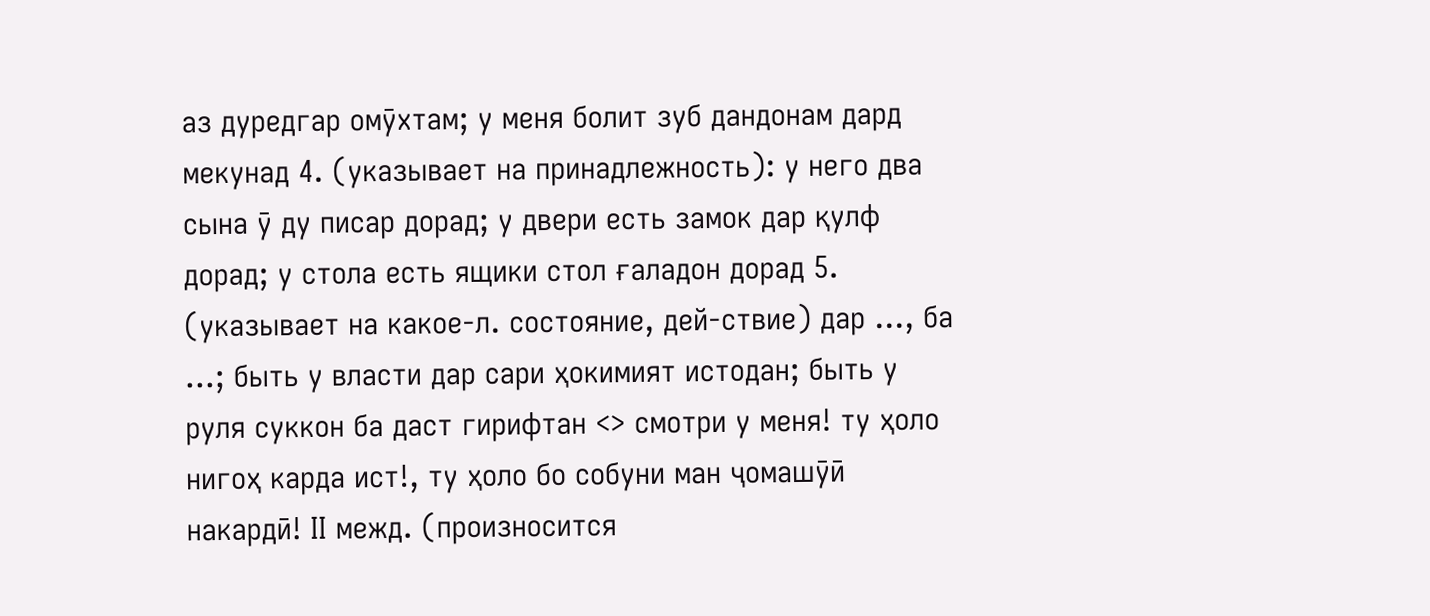аз дуредгар омӯхтам; у меня болит зуб дандонам дард мекунад 4. (указывает на принадлежность): у него два сына ӯ ду писар дорад; у двери есть замок дар қулф дорад; у стола есть ящики стол ғаладон дорад 5. (указывает на какое-л. состояние, дей-ствие) дар ..., ба ...; быть у власти дар сари ҳокимият истодан; быть у руля суккон ба даст гирифтан <> смотри у меня! ту ҳоло нигоҳ карда ист!, ту ҳоло бо собуни ман ҷомашӯӣ накардӣ! II межд. (произносится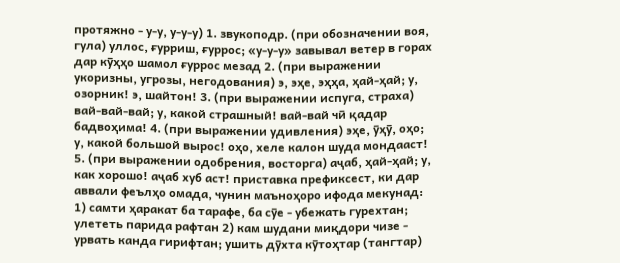протяжно - у-у, у-у-у) 1. звукоподр. (при обозначении воя, гула) уллос, ғурриш, ғуррос; «у-у-у» завывал ветер в горах дар кӯҳҳо шамол ғуррос мезад 2. (при выражении укоризны, угрозы, негодования) э, эҳе, эҳҳа, ҳай-ҳай; у, озорник! э, шайтон! 3. (при выражении испуга, страха) вай-вай-вай; у, какой страшный! вай-вай чӣ қадар бадвоҳима! 4. (при выражении удивления) эҳе, ӯҳӯ, оҳо; у, какой большой вырос! оҳо, хеле калон шуда мондааст! 5. (при выражении одобрения, восторга) аҷаб, ҳай-ҳай; у, как хорошо! аҷаб хуб аст! приставка префиксест, ки дар аввали феълҳо омада, чунин маъноҳоро ифода мекунад: 1) самти ҳаракат ба тарафе, ба сӯе - убежать гурехтан; улететь парида рафтан 2) кам шудани миқдори чизе - урвать канда гирифтан; ушить дӯхта кӯтоҳтар (тангтар)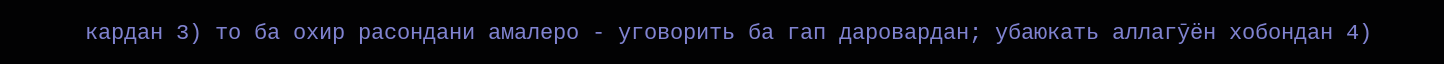кардан 3) то ба охир расондани амалеро - уговорить ба гап даровардан; убаюкать аллагӯён хобондан 4)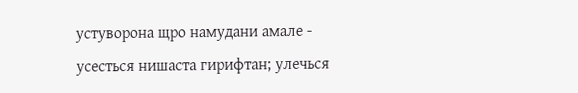устуворона щро намудани амале - усесться нишаста гирифтан; улечься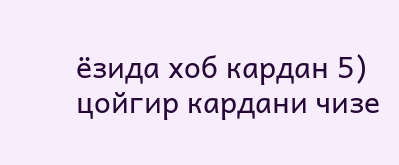ёзида хоб кардан 5) цойгир кардани чизе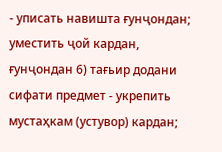- уписать навишта ғунҷондан; уместить ҷой кардан, ғунҷондан 6) тағьир додани сифати предмет - укрепить мустаҳкам (устувор) кардан;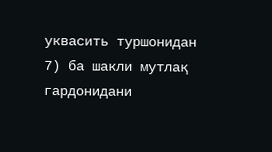уквасить туршонидан 7) ба шакли мутлақ гардонидани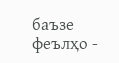баъзе феълҳо -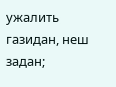ужалить газидан, неш задан;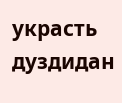украсть дуздидан